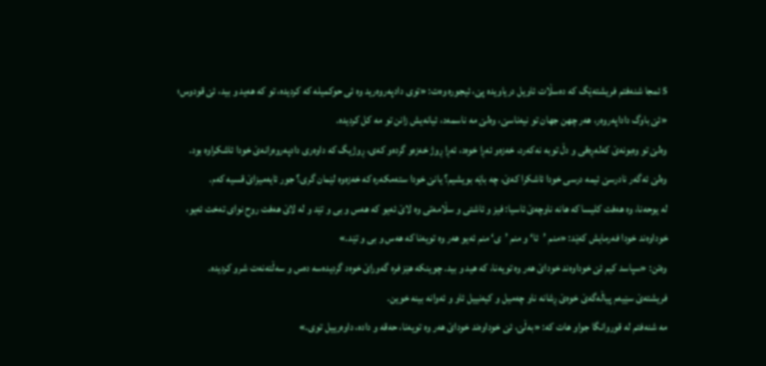5 ئمجا شنەفتم فریشتەێگ که دەسڵات ئاویل دریاویده پێ، ئیجوره وەت: «توی دادپەروەرید وه ئی حوکمیله که کردیده، تو که هەید و بید، ئێ قودوس؛
«ئێ باوگ داداپەروەر، هەر چهن جهان تو نیەناسێ، وەلێ مه ناسمەد، ئیانەیش زانن تو مه کل کردیده.
وەلێ تو وەبونەێ کەلەڕەقی و دڵ توبه نەکەرد، خەزەو ئەڕا خوەد، ئەڕا ڕوژ خەزەو گردەو کەی، ڕوژیگ که داوەری دادپەروەرانەێ خودا ئاشکراوه بود.
وەلێ ئەگەر نادرسێ ئیمه درسی خودا ئاشکرا کەێ، چه باێه بویشیم؟ یانێ خودا ستەمکەره که خەزەوه لێمان گری؟ جور ئایەمیزاێ قسیه کەم.
له یوحەنا، وه هەفت کلیسا که هانه ناوچەێ ئاسیا: فیز و ئاشتی و سڵامەتی وە لاێ ئەیو که هەس و بی و تێد و له لاێ هەفت روح نوای تەخت ئەیو،
خوداوەند خودا فەرمایش کەێد: «منم ’ئا‘ و منم ’ی‘ منم ئەیو هەر وه تویەنا که هەس و بی و تێد.»
وەتن: «سپاسد کیم ئێ خوداوەند خوداێ هەر وه تویەنا، که هید و بید. چوینکه هێز فره گەوراێ خوەد گردیدەسه دەس و سەڵتەنەت شرو کردیده.
فریشتەێ سێیەم پیاڵەگەێ خوەێ ڕشانه ناو چەمیل و کیەنییل ئاو و ئەوانه بینه خوین.
مه شنەفتم له قوروانگا جواو هات که: «بەڵێ، ئێ خوداوەند خوداێ هەر وه تویەنا، حەقه و داده، داوەرییل توی.»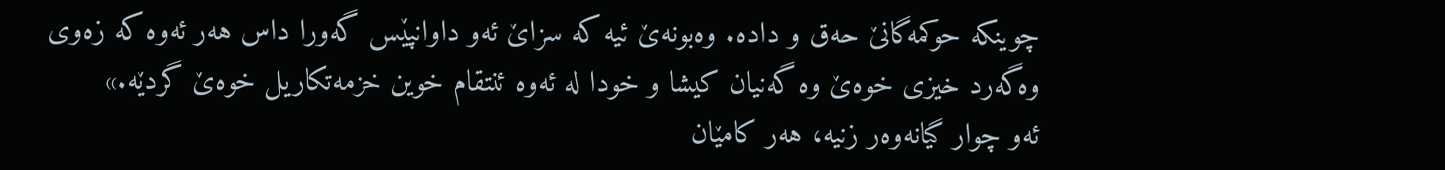چوینکه حوکمەگانێ حەق و داده. وەبونەێ ئیه که سزاێ ئەو داوانپێس گەورا داس هەر ئەوه که زەوی وەگەرد خیزی خوەێ وه گەنیان کیشا و خودا له ئەوه ئنتقام خوین خزمەتکاریل خوەێ گردێه.»
ئەو چوار گیانەوەر زنیه، هەر کامێان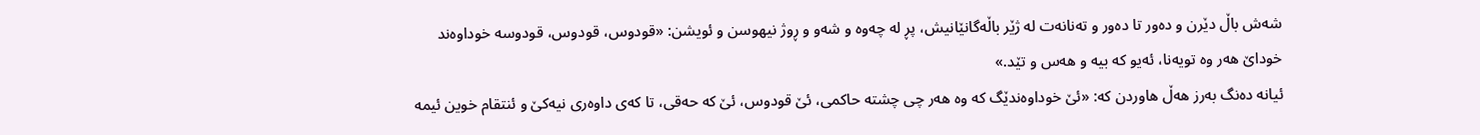شەش باڵ دێرن و دەور تا دەور و تەنانەت له ژێر باڵەگانێانیش، پڕ له چەوه و شەو و ڕوژ نیهوسن و ئویشن: «قودوس، قودوس، قودوسه خوداوەند خوداێ هەر وه تویەنا، ئەیو که بیه و هەس و تێد.»
ئیانه دەنگ بەرز هەڵ هاوردن که: «ئێ خوداوەندێگ که وه هەر چی چشته حاکمی، ئێ قودوس، ئێ که حەقی، تا کەی داوەری نیەکێ و ئنتقام خوین ئیمه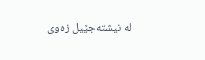له نیشتەجێیل زەوی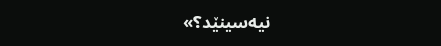نیەسینێد؟»